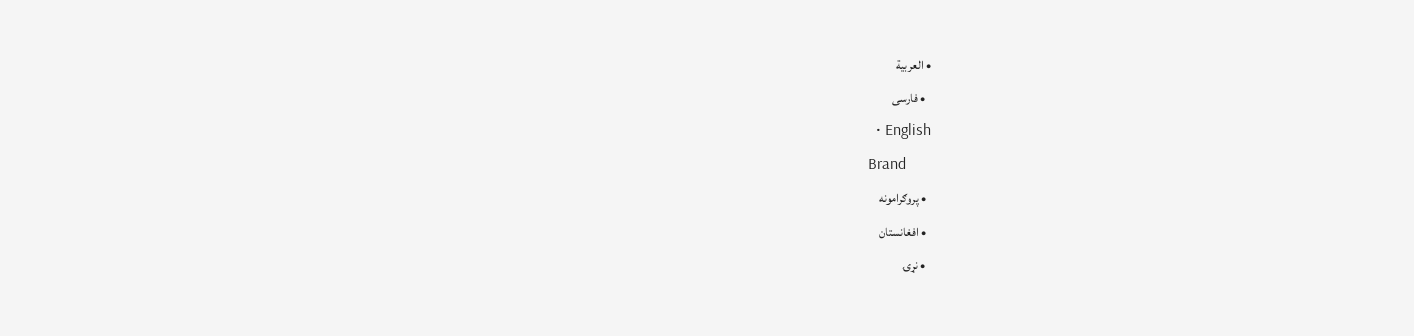• العربية
  • فارسی
  • English
Brand
  • پروګرامونه
  • افغانستان
  • نړۍ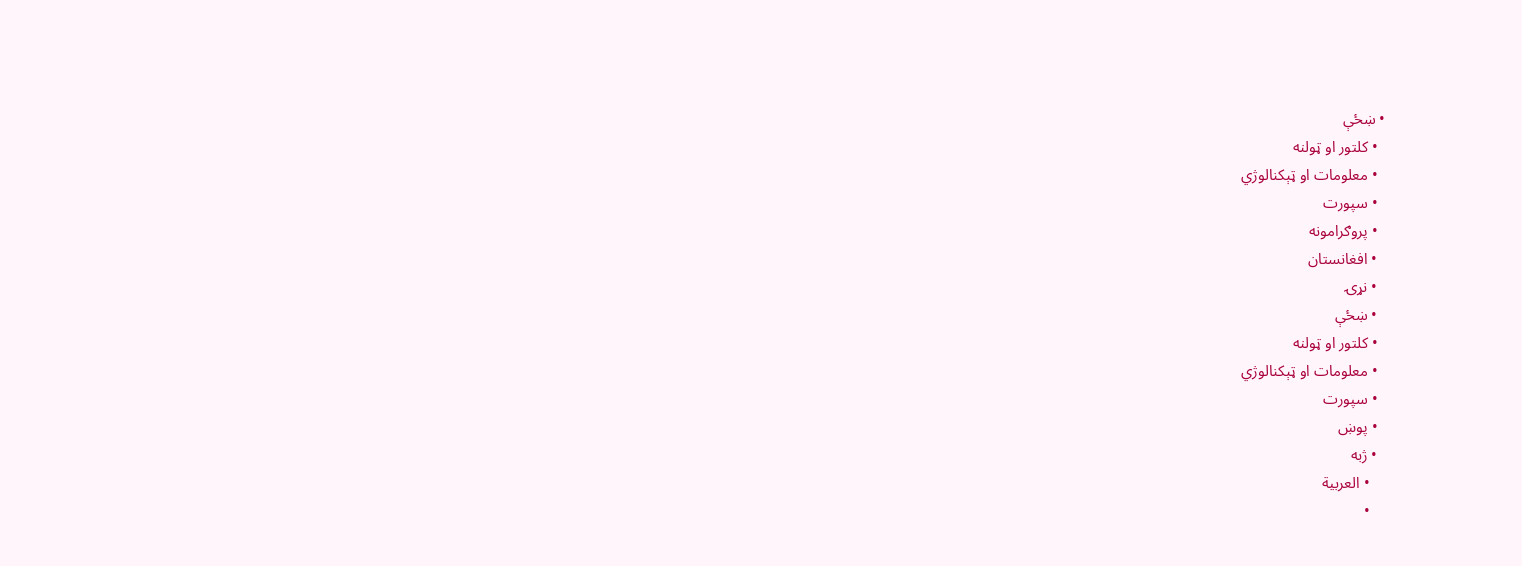• ښځې
  • کلتور او ټولنه
  • معلومات او ټېکنالوژي
  • سپورت
  • پروګرامونه
  • افغانستان
  • نړۍ
  • ښځې
  • کلتور او ټولنه
  • معلومات او ټېکنالوژي
  • سپورت
  • پوښ
  • ژبه
    • العربية
    •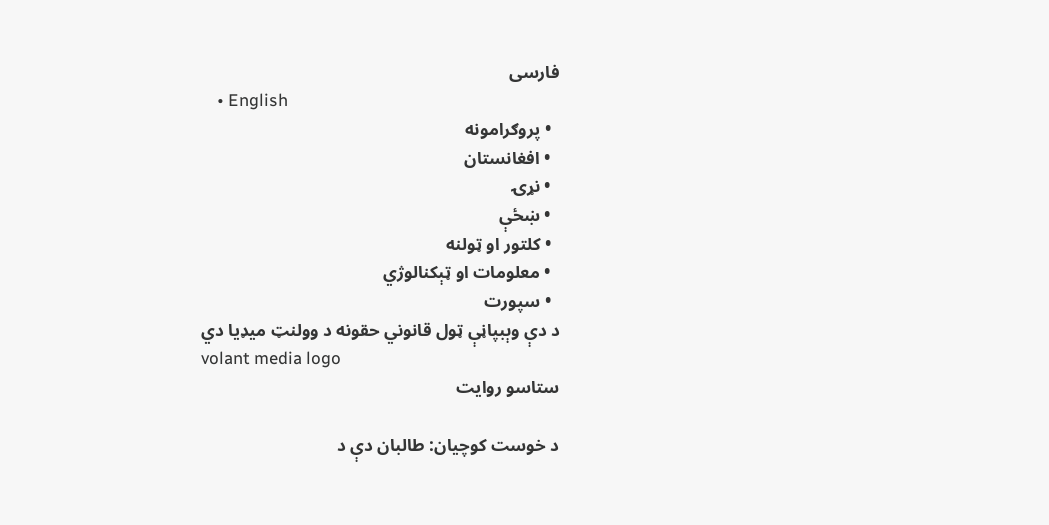فارسی
    • English
  • پروګرامونه
  • افغانستان
  • نړۍ
  • ښځې
  • کلتور او ټولنه
  • معلومات او ټېکنالوژي
  • سپورت
د دې وېبپاڼې ټول قانوني حقونه د وولنټ میډیا دي
volant media logo
ستاسو روایت

د خوست کوچیان: طالبان دې د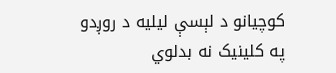کوچیانو د لېسې لیلیه د روږدو په کلینیک نه بدلوي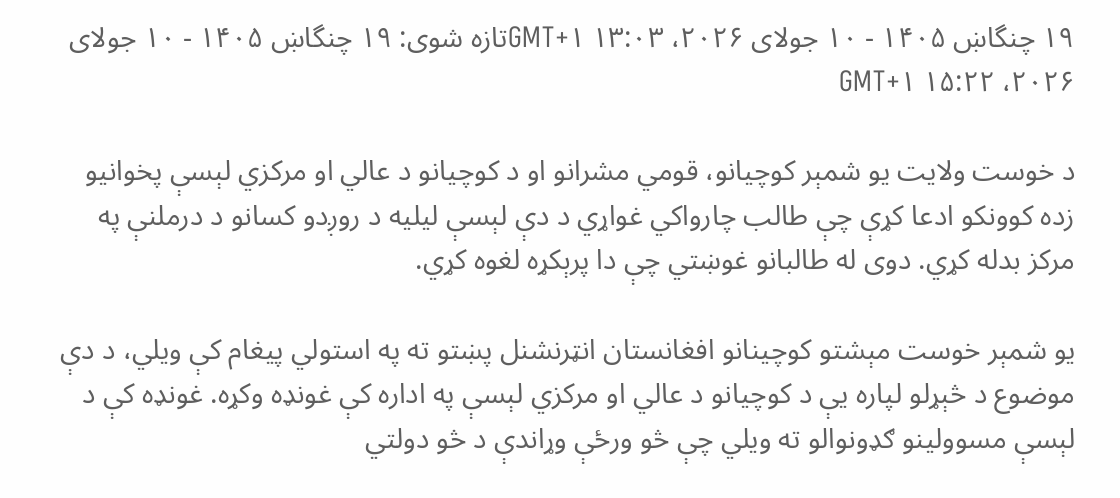۱۹ چنگاښ ۱۴۰۵ - ۱۰ جولای ۲۰۲۶، ۱۳:۰۳ GMT+۱تازه شوی: ۱۹ چنگاښ ۱۴۰۵ - ۱۰ جولای ۲۰۲۶، ۱۵:۲۲ GMT+۱

د خوست ولایت یو شمېر کوچیانو، قومي مشرانو او د کوچیانو د عالي او مرکزي لېسې پخوانیو زده کوونکو ادعا کړې چې طالب چارواکي غواړي د دې لېسې لیلیه د روږدو کسانو د درملنې په مرکز بدله کړي. دوی له طالبانو غوښتي چې دا پرېکړه لغوه کړي.

یو شمېر خوست مېشتو کوچینانو افغانستان انټرنشنل پښتو ته په استولي پیغام کې ویلي، د دې موضوع د څېړلو لپاره یې د کوچیانو د عالي او مرکزي لېسې په اداره کې غونډه وکړه. غونډه کې د لېسې مسوولینو ګډونوالو ته ویلي چې څو ورځې وړاندې د څو دولتي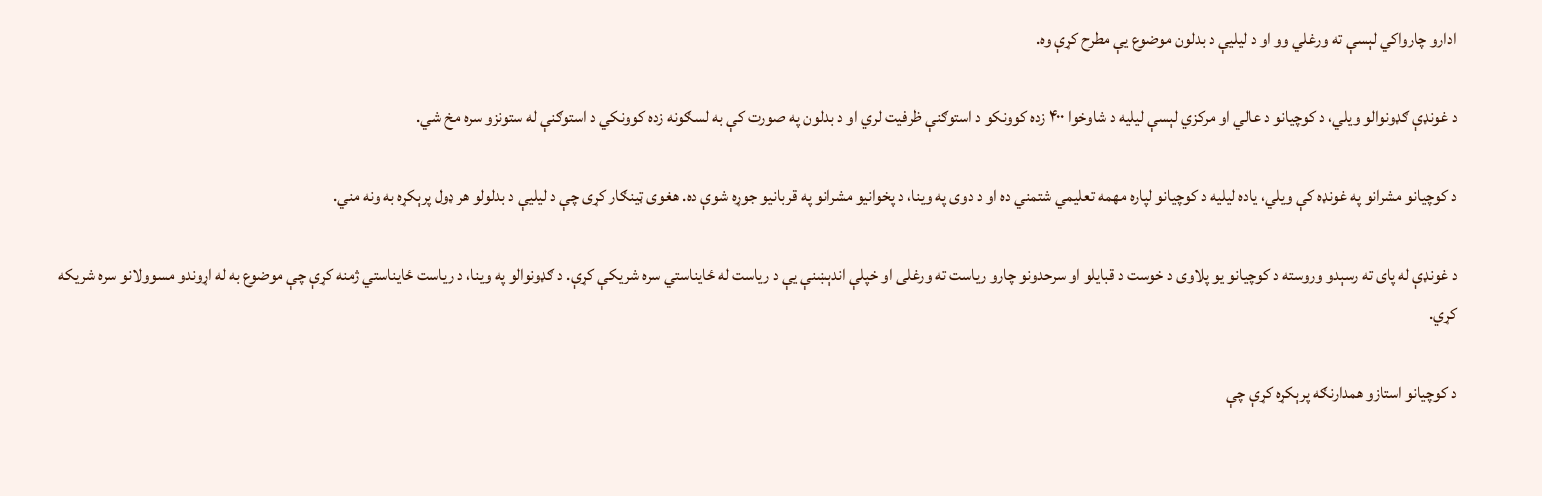ادارو چارواکي لېسې ته ورغلي وو او د لیلیې د بدلون موضوع یې مطرح کړې وه.

د غونډې ګډونوالو ویلي، د کوچیانو د عالي او مرکزي لېسې لیلیه د شاوخوا ۴۰۰ زده کوونکو د استوګنې ظرفیت لري او د بدلون په صورت کې به لسګونه زده کوونکي د استوګنې له ستونزو سره مخ شي.

د کوچیانو مشرانو په غونډه کې ویلي، یاده لیلیه د کوچیانو لپاره مهمه تعلیمي شتمني ده او د دوی په وینا، د پخوانیو مشرانو په قربانیو جوړه شوې ده. هغوی ټینګار کړی چې د لیلیې د بدلولو هر ډول پرېکړه به ونه مني.

د غونډې له پای ته رسېدو وروسته د کوچیانو یو پلاوی د خوست د قبایلو او سرحدونو چارو ریاست ته ورغلی او خپلې اندېښنې یې د ریاست له ځایناستي سره شریکې کړې. د ګډونوالو په وینا، د ریاست ځایناستي ژمنه کړې چې موضوع به له اړوندو مسوولانو سره شریکه کړي.

د کوچیانو استازو همدارنګه پرېکړه کړې چې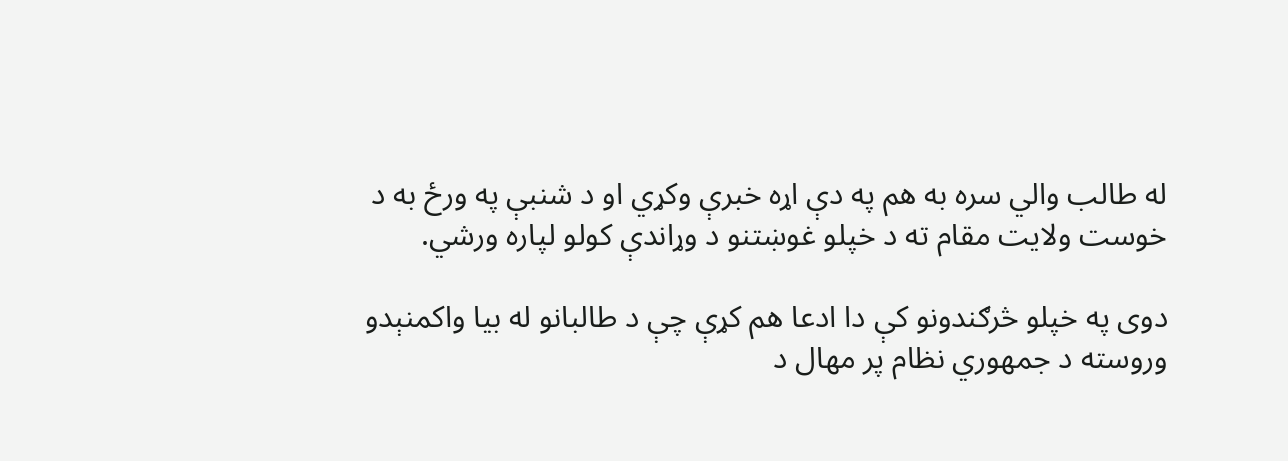له طالب والي سره به هم په دې اړه خبرې وکړي او د شنبې په ورځ به د خوست ولایت مقام ته د خپلو غوښتنو د وړاندې کولو لپاره ورشي.

دوی په خپلو څرګندونو کې دا ادعا هم کړې چې د طالبانو له بیا واکمنېدو وروسته د جمهوري نظام پر مهال د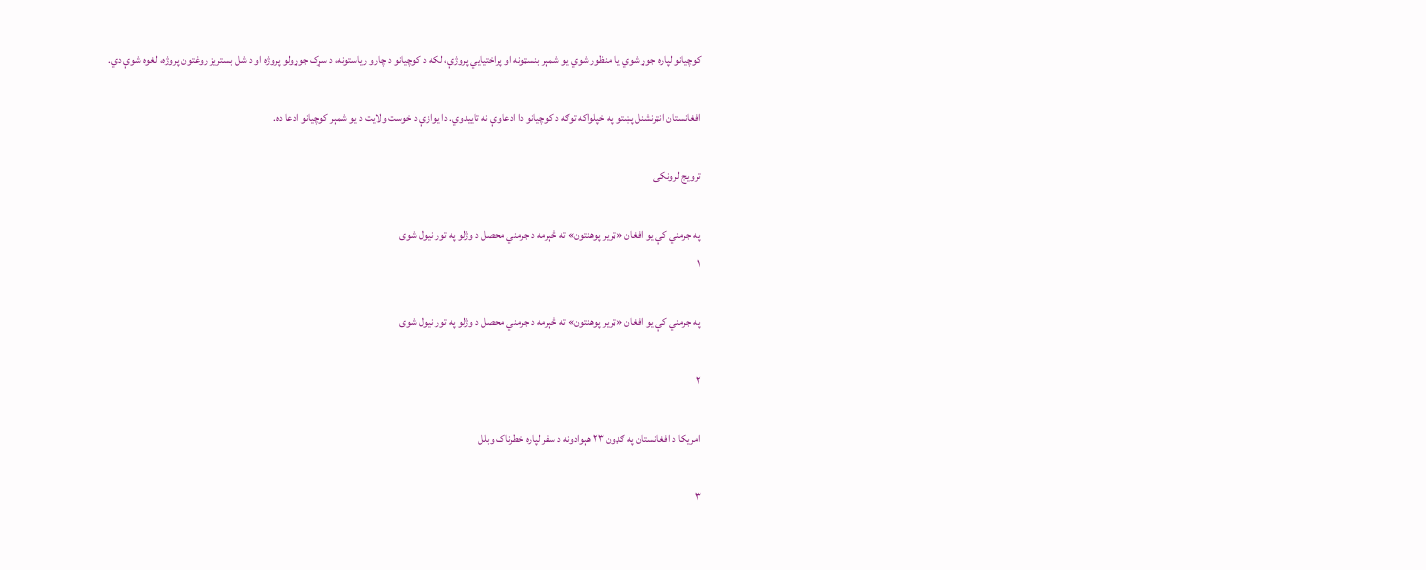کوچیانو لپاره جوړ شوي یا منظور شوي یو شمېر بنسټونه او پراختیایي پروژې، لکه د کوچیانو د چارو ریاستونه، د سړک جوړولو پروژه او د شل بستریز روغتون پروژه، لغوه شوې دي.

افغانستان انټرنشنل پښتو په خپلواکه توګه د کوچیانو دا ادعاوې نه تاییدوي. دا یوازې د خوست ولایت د یو شمېر کوچیانو ادعا ده.

ترویج لرونکی

په جرمني کې یو افغان «ټریر پوهنتون» ته څېرمه د جرمني محصل د وژلو په تور نیول شوی
۱

په جرمني کې یو افغان «ټریر پوهنتون» ته څېرمه د جرمني محصل د وژلو په تور نیول شوی

۲

امریکا د افغانستان په ګډون ۲۳ هېوادونه د سفر لپاره خطرناک وبلل

۳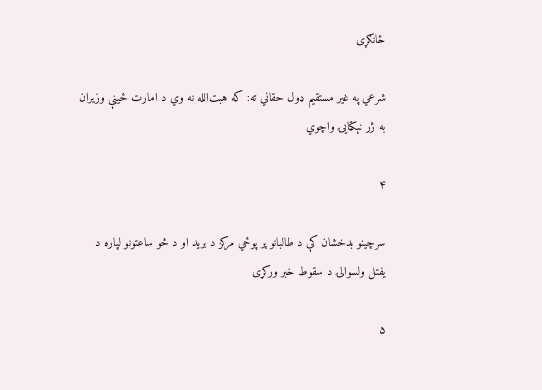ځانګړی

شرعي په غیر مستقیم ډول حقاني ته: که هبت‌الله نه وي د امارت ځینې وزیران به ژر نېکټایۍ واچوي

۴

سرچینو بدخشان کې د طالبانو پر پوځي مرکز د برید او د څو ساعتونو لپاره د یفتل ولسوالۍ د سقوط خبر ورکړی

۵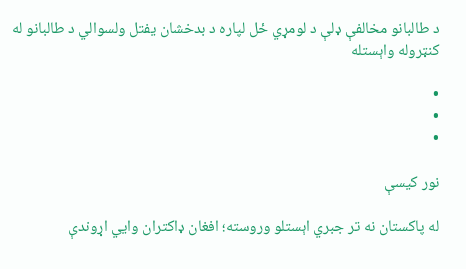د طالبانو مخالفې ډلې د لومړي ځل لپاره د بدخشان یفتل ولسوالي د طالبانو له کنټروله واېستله

•
•
•

نور کیسې

له پاکستان نه تر جبري اېستلو وروسته؛ افغان ډاکتران وایي اړوندې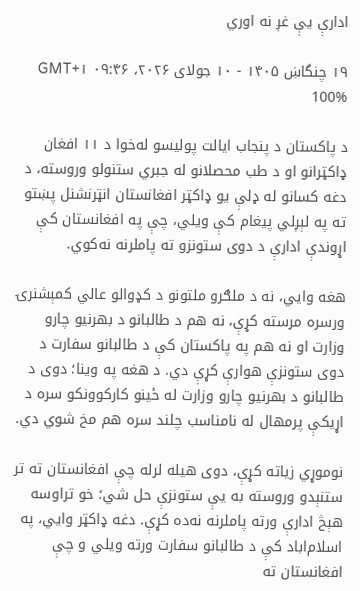ادارې یې غږ نه اوري

۱۹ چنگاښ ۱۴۰۵ - ۱۰ جولای ۲۰۲۶، ۰۹:۴۶ GMT+۱
100%

د پاکستان د پنجاب ایالت پولیسو له‌خوا د ۱۱ افغان ډاکټرانو او د طب محصلانو له جبري ستنولو وروسته، د دغه کسانو له ډلې یو ډاکټر افغانستان انټرنشنل پښتو ته په لېږلي پیغام کې ویلي، چې په افغانستان کې اړوندې ادارې د دوی ستونزو ته پاملرنه نه‌کوي.

هغه وایي، نه د ملګرو ملتونو د کډوالو عالي کمېشنرۍ ورسره مرسته کړې، نه هم د طالبانو د بهرنیو چارو وزارت او نه هم په پاکستان کې د طالبانو سفارت د دوی ستونزې هوارې کړې دي. د هغه په وینا؛ دوی د طالبانو د بهرنیو چارو وزارت له ځینو کارکوونکو سره د اړیکې پرمهال له نامناسب چلند سره هم مخ شوي دي.

نوموړي زیاته کړې، دوی هیله لرله چې افغانستان ته تر ستنېدو وروسته به یې ستونزې حل شي؛ خو تراوسه هېڅ ادارې ورته پاملرنه نه‌ده کړې. دغه ډاکټر وایي، په اسلام‌اباد کې د طالبانو سفارت ورته ویلي و چې افغانستان ته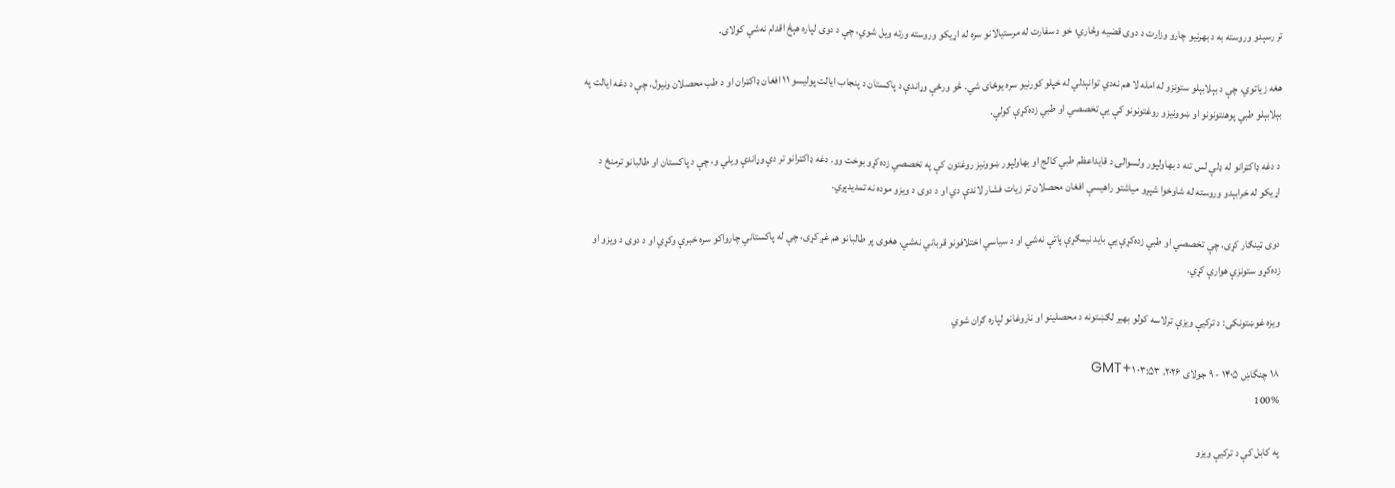تر رسېدو وروسته به د بهرنیو چارو وزارت د دوی قضیه وڅاري؛ خو د سفارت له مرستیالانو سره له اړیکو وروسته ورته ویل شوي، چې د دوی لپاره هېڅ اقدام نه‌شي کولای.

هغه زیاتوي، چې د بېلابېلو ستونزو له امله لا هم نه‌دي توانېدلي له خپلو کورنیو سره یوځای شي. څو ورځې وړاندې د پاکستان د پنجاب ایالت پولیسو ۱۱ افغان ډاکټران او د طب محصلان ونیول، چې د دغه ایالت په بېلابېلو طبي پوهنتونونو او ښوونیزو روغتونونو کې یې تخصصي او طبي زده‌کړې کولې.

د دغه ډاکټرانو له ډلې لس تنه د بهاولپور ولسوالۍ د قایداعظم طبي کالج او بهاولپور ښوونیز روغتون کې په تخصصي زده‌کړو بوخت وو. دغه ډاکټرانو تر دې وړاندې ویلي و، چې د پاکستان او طالبانو ترمنځ د اړیکو له خرابېدو وروسته له شاوخوا شپږو میاشتو راهیسې افغان محصلان تر زیات فشار لاندې دي او د دوی د ویزو موده نه تمدیدېږي.

دوی ټینګار کړی، چې تخصصي او طبي زده‌کړې یې باید نیمګړې پاتې نه‌شي او د سیاسي اختلافونو قرباني نه‌شي. هغوی پر طالبانو هم غږ کړی، چې له پاکستاني چارواکو سره خبرې وکړي او د دوی د ویزو او زده‌کړو ستونزې هوارې کړي.

ویزه غوښتونکی: د ترکیې ویزې ترلاسه کولو بهیر لګښتونه د محصلینو او ناروغانو لپاره ګران شوي

۱۸ چنگاښ ۱۴۰۵ - ۹ جولای ۲۰۲۶، ۰۳:۵۳ GMT+۱
100%

په کابل کې د ترکیې ویزو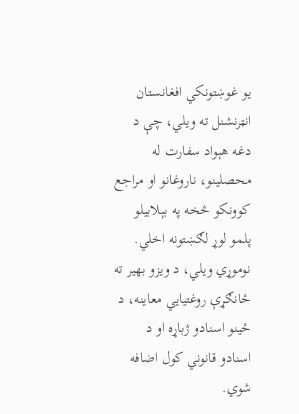یو غوښتونکي افغانستان انټرنشنل ته ویلي، چې د دغه هېواد سفارت له محصلینو، ناروغانو او مراجع کوونکو څخه په بېلابیلو پلمو لوړ لګښتونه اخلي. نوموړي ویلي، د ویزو بهیر ته ځانګړې روغتیايي معاینه، د ځینو اسنادو ژباړه او د اسنادو قانوني کول اضافه شوي.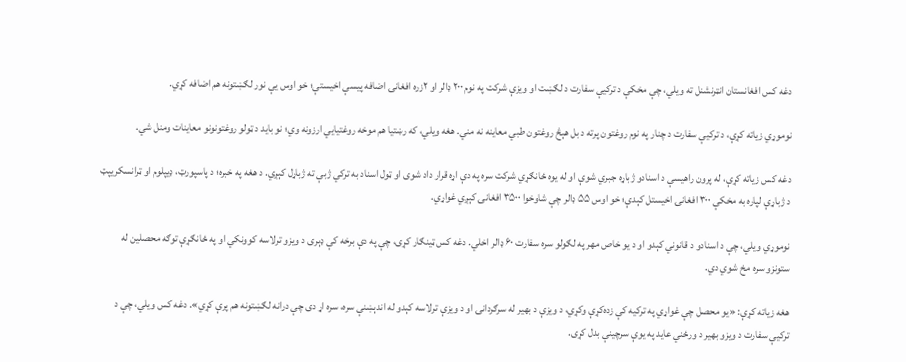دغه کس افغانستان انټرنشنل ته ویلي، چې مخکې د ترکیې سفارت د لګښت او ویزې شرکت په نوم ۲۰۰ ډالر او ۲زره افغانۍ اضافه پیسې اخیستې؛ خو اوس یې نور لګښتونه هم اضافه کړي.

نوموړي زیاته کړې، د ترکیې سفارت د چنار په نوم روغتون پرته د بل هېڅ روغتون طبي معاینه نه مني. هغه ویلي، که رښتیا هم موخه روغتیايي ارزونه وي؛ نو باید د ټولو روغتونونو معاینات ومنل شي.

دغه کس زیاته کړې، له پرون راهیسې د اسنادو ژباړه جبري شوې او له یوه ځانګړي شرکت سره په دې اړه قرار داد شوی او ټول اسناد به ترکي ژبې ته ژباړل کېږي. د هغه په خبره؛ د پاسپورټ، ډيپلوم او ټرانسکریپټ د ژباړې لپاره به مخکې ۳۰۰ افغانۍ اخیستل کېدې؛ خو اوس ۵۵ ډالر چې شاوخوا ۳۵۰۰ افغانۍ کېږي غواړي.

نوموړي‌ ویلي، چې د اسنادو د قانوني کېدو او د یو خاص مهر په لګولو سره سفارت ۶۰ ډالر اخلي. دغه کس ټینګار کړی، چې په دې برخه کې ډېری د ویزو ترلاسه کوونکي او په ځانګړې توګه محصلین له ستونزو سره مخ شوي دي.

هغه زیاته کړې: «یو محصل چې غواړي په ترکیه کې زده‌کړې وکړي، د ویزې د بهیر له سرګردانۍ او د ویزې ترلاسه کېدو له اندېښنې سره، سره اړ دی چې درانه لګښتونه هم پرې کړي». دغه کس ویلي، چې د ترکیې سفارت د ویزو بهیر د ورځني عاید په یوې سرچینې بدل کړی.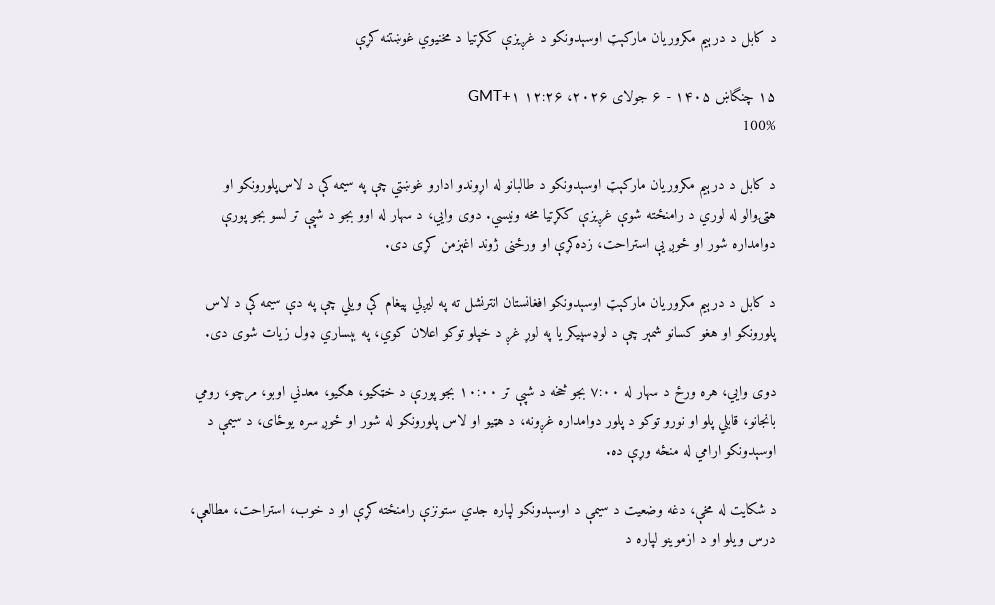د کابل د درېیم مکروریان مارکېټ اوسېدونکو د غږیزې ککړتیا د مخنیوي غوښتنه کړې

۱۵ چنگاښ ۱۴۰۵ - ۶ جولای ۲۰۲۶، ۱۲:۲۶ GMT+۱
100%

د کابل د درېیم مکروریان مارکېټ اوسېدونکو د طالبانو له اړوندو ادارو غوښتي چې په سیمه کې د لاس‌پلورونکو او هټۍ‌والو له لوري د رامنځته شوې غږیزې ککړتیا مخه ونیسي. دوی وایي، د سهار له اوو بجو د شپې تر لسو بجو پورې دوامداره شور او ځوږ یې استراحت، زده‌کړې او ورځنی ژوند اغېزمن کړی دی.

د کابل د درېیم مکروریان مارکېټ اوسېدونکو افغانستان انترنشل ته په لیږلي پیغام کې ویلي چې په دې سیمه کې د لاس پلورونکو او هغو کسانو شمېر چې د لوډسپیکر یا په لوړ غږ د خپلو توکو اعلان کوي، په بېساري ډول زیات شوی دی.

دوی وایي، هره ورځ د سهار له ۷:۰۰ بجو څخه د شپې تر ۱۰:۰۰ بجو پورې د خټکیو، هګیو، معدني اوبو، مرچو، رومي بانجانو، قابلي پلو او نورو توکو د پلور دوامداره غږونه، د هټیو او لاس پلورونکو له شور او ځوږ سره یوځای، د سیمې د اوسېدونکو ارامي له منځه وړې ده.

د شکایت له مخې، دغه وضعیت د سیمې د اوسېدونکو لپاره جدي ستونزې رامنځته کړې او د خوب، استراحت، مطالعې، درس ویلو او د ازموینو لپاره د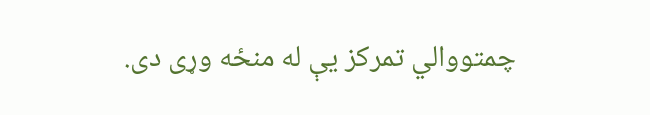چمتووالي تمرکز یې له منځه وړی دی.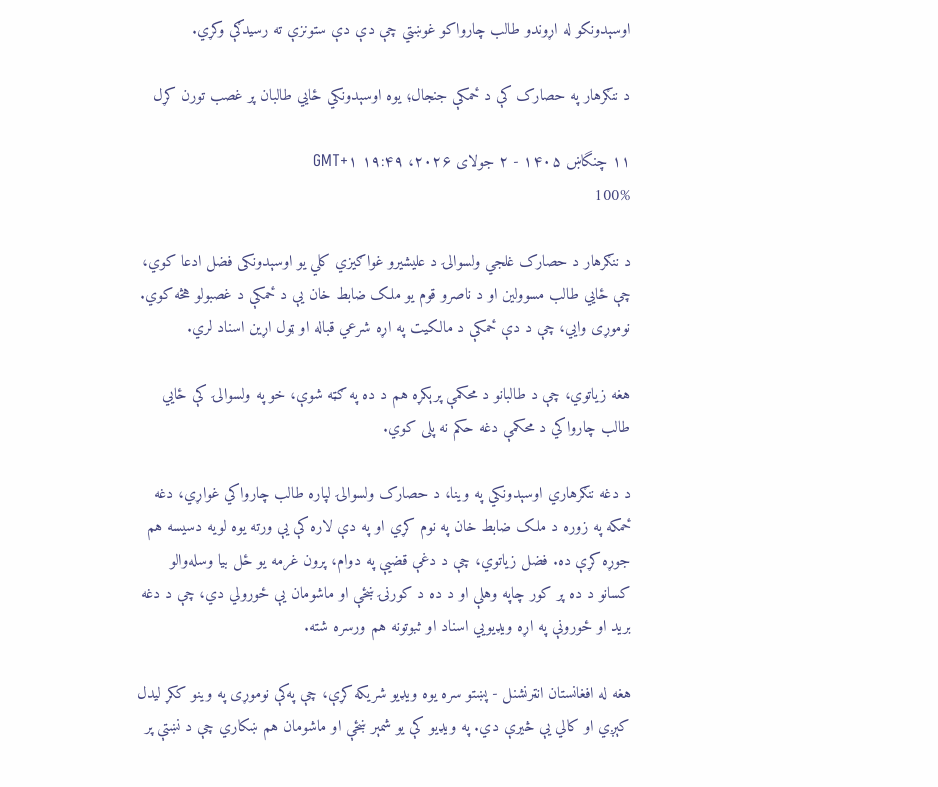اوسېدونکو له اړوندو طالب چارواکو غوښتي چې دې دې ستونزې ته رسیدګې وکړي.

د ننګرهار په حصارک کې د ځمکې جنجال؛ یوه اوسېدونکي ځايي طالبان پر غصب تورن کړل

۱۱ چنگاښ ۱۴۰۵ - ۲ جولای ۲۰۲۶، ۱۹:۴۹ GMT+۱
100%

د ننګرهار د حصارک غلجي ولسوالۍ د علیشیرو غواګیزي کلي یو اوسېدونکی فضل ادعا کوي، چې ځايي طالب مسوولین او د ناصرو قوم یو ملک ضابط خان یې د ځمکې د غصبولو هڅه کوي. نوموړی وایي، چې د دې ځمکې د مالکیت په اړه شرعي قباله او ټول اړین اسناد لري.

هغه زیاتوي، چې د طالبانو د محکمې پرېکړه هم د ده په ګټه شوې، خو په ولسوالۍ کې ځايي طالب چارواکي د محکمې دغه حکم نه پلی کوي.

د دغه ننګرهاري اوسېدونکي په وینا، د حصارک ولسوالۍ لپاره طالب چارواکي غواړي، دغه ځمکه په زوره د ملک ضابط خان په نوم کړي او په دې لاره کې یې ورته یوه لویه دسیسه هم جوړه کړې ده. فضل زیاتوي، چې د دغې قضیې په دوام، پرون غرمه یو ځل بیا وسله‌والو کسانو د ده پر کور چاپه وهلې او د ده د کورنۍ ښځې او ماشومان یې ځورولي دي، چې د دغه برید او ځورونې په اړه ویډیويي اسناد او ثبوتونه هم ورسره شته.

هغه له افغانستان انټرنشنل - پښتو سره یوه ویډیو شریکه کړې، چې په‌کې نوموړی په وینو ککړ لیدل کېږي‌ او کالي یې څیرې دي. په ویډیو کې یو شمېر ښځې او ماشومان هم ښکاري چې د نښتې پر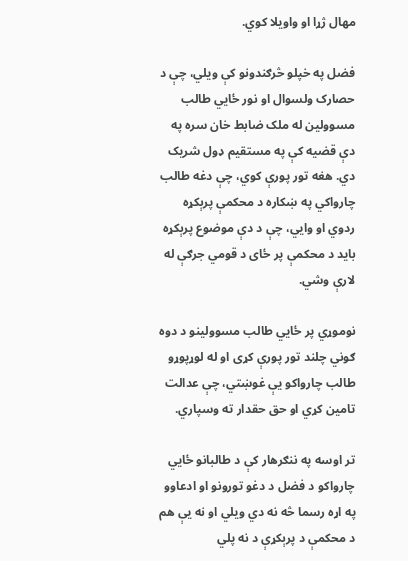مهال ژړا او واویلا کوي.

فضل په خپلو څرګندونو کې ویلي، چې د حصارک ولسوال او نور ځايي طالب مسوولین له ملک ضابط خان سره په دې قضیه کې په مستقیم ډول شریک دي. هغه تور پورې کوي، چې دغه طالب چارواکي په ښکاره د محکمې پرېکړه ردوي او وایي، چې د دې موضوع پرېکړه باید د محکمې پر ځای د قومي جرګې له لارې وشي.

نوموړي پر ځايي طالب مسوولینو د دوه ګوني چلند تور پورې کړی او له لوړپوړو طالب چارواکو یې غوښتي، چې عدالت تامین کړي او حق حقدار ته وسپاري.

تر اوسه په ننګرهار کې د طالبانو ځايي چارواکو د فضل د دغو تورونو او ادعاوو په اړه رسما څه نه دي ویلي او نه یې هم د محکمې د پرېکړې د نه پلي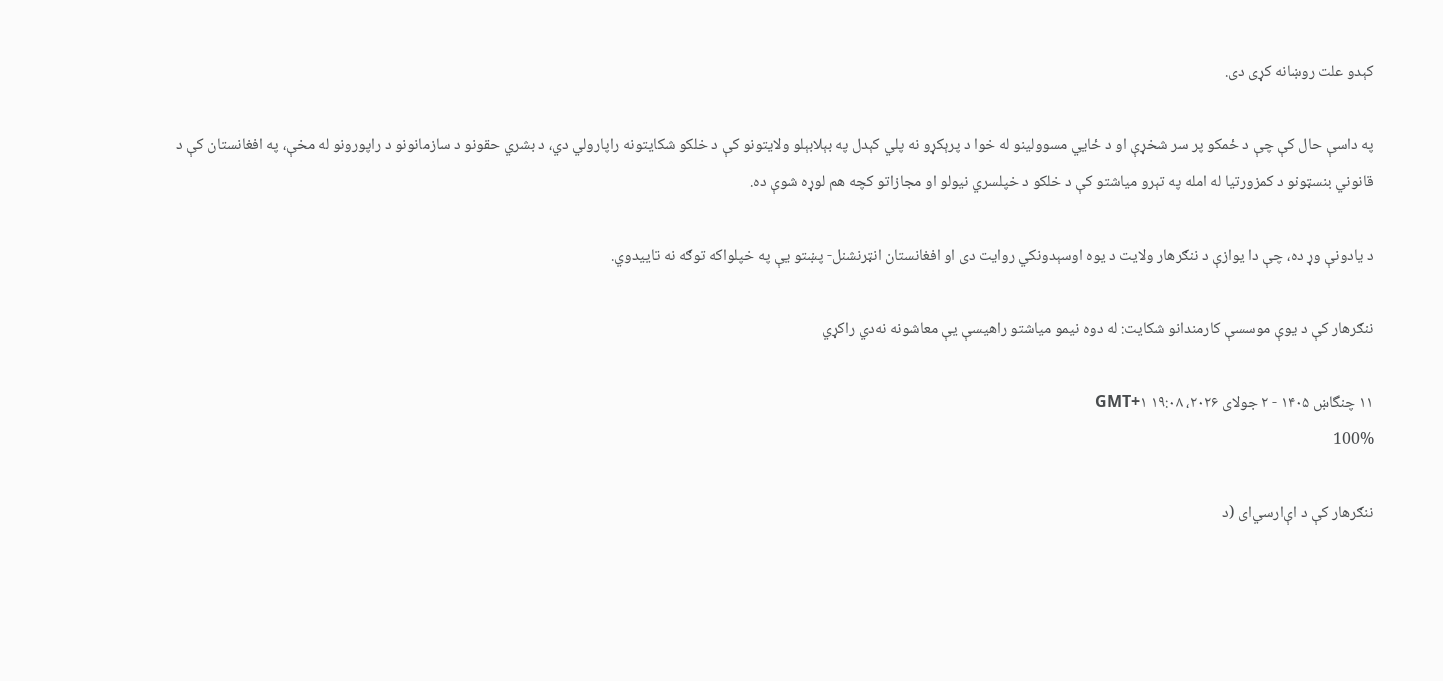کېدو علت روښانه کړی دی.

په داسې حال کې چې د ځمکو پر سر شخړې او د ځايي مسوولینو له خوا د پرېکړو نه پلي کېدل په بېلابېلو ولایتونو کې د خلکو شکایتونه راپارولي دي، د بشري حقونو د سازمانونو د راپورونو له مخې، په افغانستان کې د قانوني بنسټونو د کمزورتیا له امله په تېرو میاشتو کې د خلکو د خپلسري نیولو او مجازاتو کچه هم لوړه شوې ده.

د یادونې وړ ده، چې دا یوازې د ننګرهار ولایت د یوه اوسېدونکي روایت دی او افغانستان انټرنشنل- پښتو یې په خپلواکه توګه نه تاییدوي.

ننګرهار کې د یوې موسسې کارمندانو شکایت: له دوه نيمو مياشتو راهيسې یې معاشونه نه‌دي راکړي

۱۱ چنگاښ ۱۴۰۵ - ۲ جولای ۲۰۲۶، ۱۹:۰۸ GMT+۱
100%

ننګرهار کې د اې‌ار‌سي‌ای (د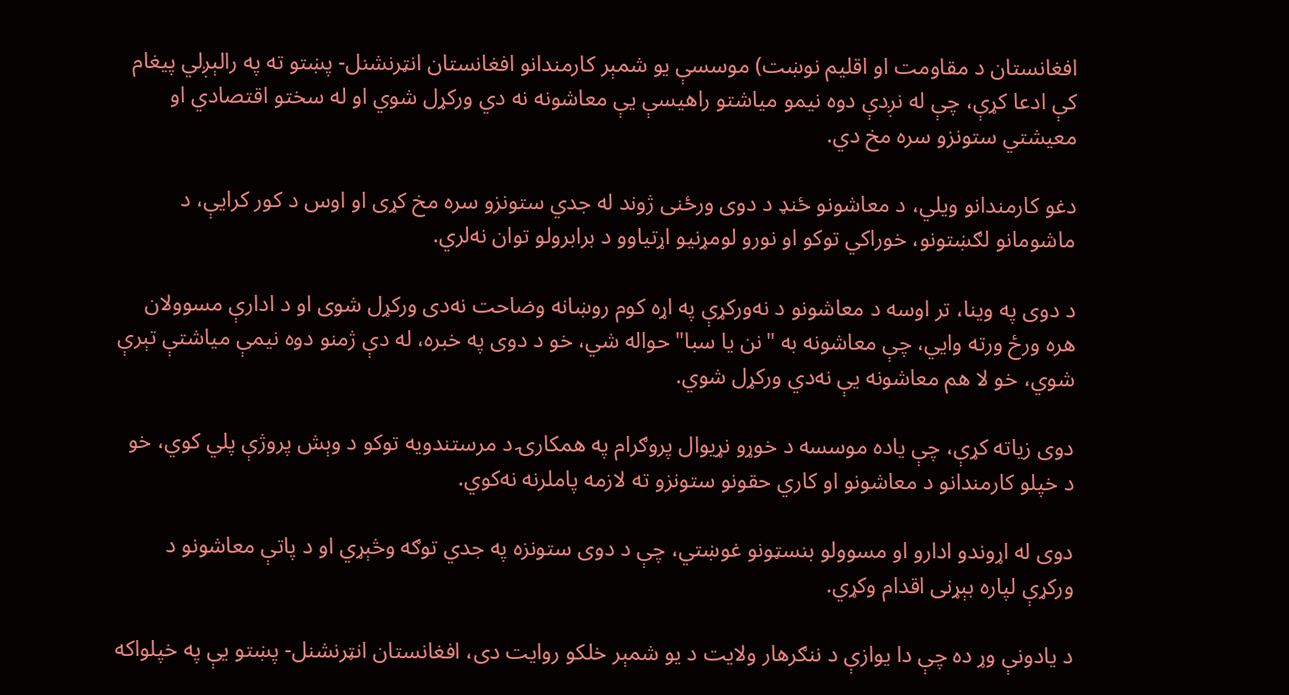افغانستان د مقاومت او اقلیم نوښت) موسسې يو شمېر کارمندانو افغانستان انټرنشنل- پښتو ته په رالېږلي پيغام کې ادعا کړې، چې له نږدې دوه نيمو مياشتو راهيسې يې معاشونه نه دي ورکړل شوي او له سختو اقتصادي او معيشتي ستونزو سره مخ دي.

دغو کارمندانو ويلي، د معاشونو ځنډ د دوی ورځنی ژوند له جدي ستونزو سره مخ کړی او اوس د کور کرايې، د ماشومانو لګښتونو، خوراکي توکو او نورو لومړنيو اړتياوو د برابرولو توان نه‌لري.

د دوی په وينا، تر اوسه د معاشونو د نه‌ورکړې په اړه کوم روښانه وضاحت نه‌دی ورکړل شوی او د ادارې مسوولان هره ورځ ورته وايي، چې معاشونه به "نن يا سبا" حواله شي، خو د دوی په خبره، له دې ژمنو دوه نيمې مياشتې تېرې شوي، خو لا هم معاشونه یې نه‌دي ورکړل شوي.

دوی زياته کړې، چې ياده موسسه د خوړو نړيوال پروګرام په همکارۍ د مرستندويه توکو د وېش پروژې پلي کوي، خو د خپلو کارمندانو د معاشونو او کاري حقونو ستونزو ته لازمه پاملرنه نه‌کوي.

دوی له اړوندو ادارو او مسوولو بنسټونو غوښتي، چې د دوی ستونزه په جدي توګه وڅېړي او د پاتې معاشونو د ورکړې لپاره بېړنی اقدام وکړي.

د یادونې وړ ده چې دا یوازې د ننګرهار ولایت د یو شمېر خلکو روایت دی، افغانستان انټرنشنل- پښتو یې په خپلواکه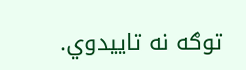توګه نه تاییدوي.